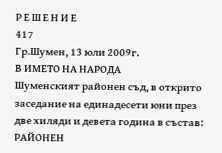Р Е Ш Е Н И Е
417
Гр.Шумен, 13 юли 2009г.
В ИМЕТО НА НАРОДА
Шуменският районен съд, в открито заседание на единадесети юни през
две хиляди и девета година в състав:
РАЙОНЕН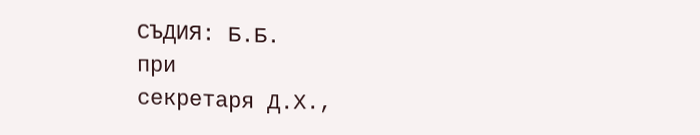СЪДИЯ: Б.Б.
при
секретаря Д.Х.,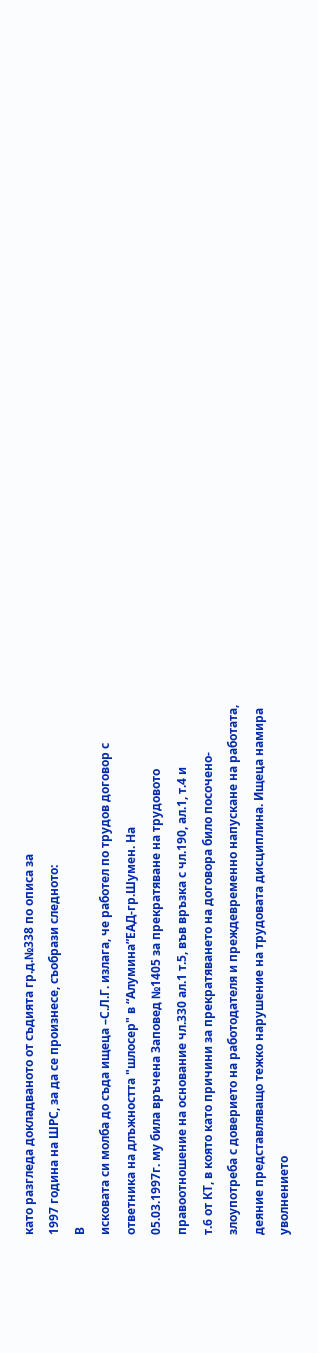като разгледа докладваното от съдията гр.д.№338 по описа за
1997 година на ШРС, за да се произнесе, съобрази следното:
В
исковата си молба до съда ищеца –С.Л.Г. излага, че работел по трудов договор с
ответника на длъжността "шлосер" в “Алумина”ЕАД-гр.Шумен. На
05.03.1997г. му била връчена Заповед №1405 за прекратяване на трудовото
правоотношение на основание чл.330 ал.1 т.5, във връзка с чл.190, ал.1, т.4 и
т.6 от КТ, в която като причини за прекратяването на договора било посочено-
злоупотреба с доверието на работодателя и преждевременно напускане на работата,
деяние представляващо тежко нарушение на трудовата дисциплина. Ищеца намира
уволнението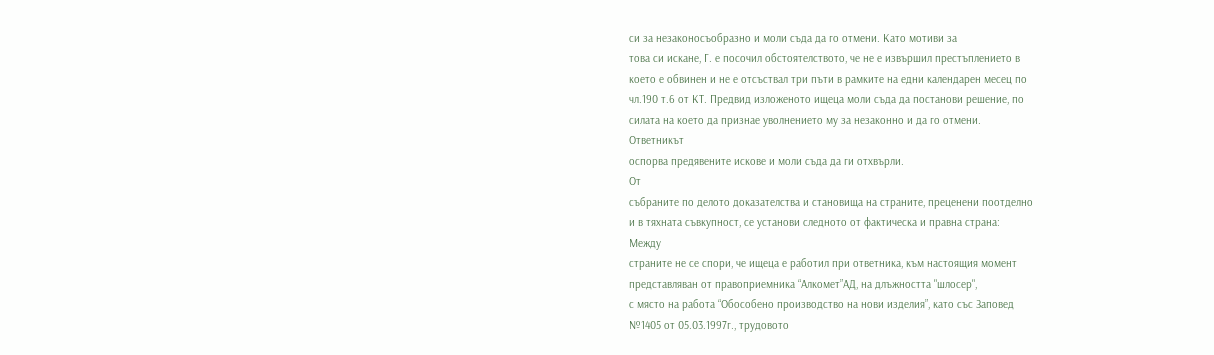си за незаконосъобразно и моли съда да го отмени. Като мотиви за
това си искане, Г. е посочил обстоятелството, че не е извършил престъплението в
което е обвинен и не е отсъствал три пъти в рамките на едни календарен месец по
чл.190 т.6 от КТ. Предвид изложеното ищеца моли съда да постанови решение, по
силата на което да признае уволнението му за незаконно и да го отмени.
Ответникът
оспорва предявените искове и моли съда да ги отхвърли.
От
събраните по делото доказателства и становища на страните, преценени поотделно
и в тяхната съвкупност, се установи следното от фактическа и правна страна:
Между
страните не се спори, че ищеца е работил при ответника, към настоящия момент
представляван от правоприемника “Алкомет”АД, на длъжността "шлосер",
с място на работа “Обособено производство на нови изделия”, като със Заповед
№1405 от 05.03.1997г., трудовото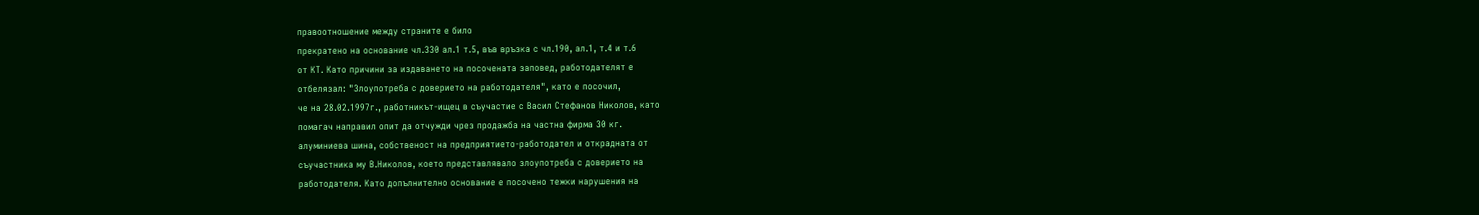правоотношение между страните е било
прекратено на основание чл.330 ал.1 т.5, във връзка с чл.190, ал.1, т.4 и т.6
от КТ. Като причини за издаването на посочената заповед, работодателят е
отбелязал: "Злоупотреба с доверието на работодателя", като е посочил,
че на 28.02.1997г., работникът-ищец в съучастие с Васил Стефанов Николов, като
помагач направил опит да отчужди чрез продажба на частна фирма 30 кг.
алуминиева шина, собственост на предприятието-работодател и открадната от
съучастника му В.Николов, което представлявало злоупотреба с доверието на
работодателя. Като допълнително основание е посочено тежки нарушения на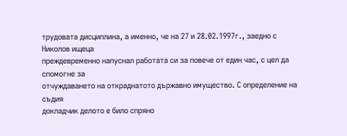трудовата дисциплина, а именно, че на 27 и 28.02.1997г., заедно с Николов ищеца
преждевременно напуснал работата си за повече от един час, с цел да спомогне за
отчуждаването на откраднатото държавно имущество. С определение на съдия
докладчик делото е било спряно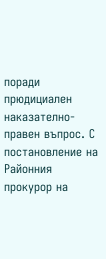поради прюдициален наказателно-правен въпрос. С
постановление на Районния прокурор на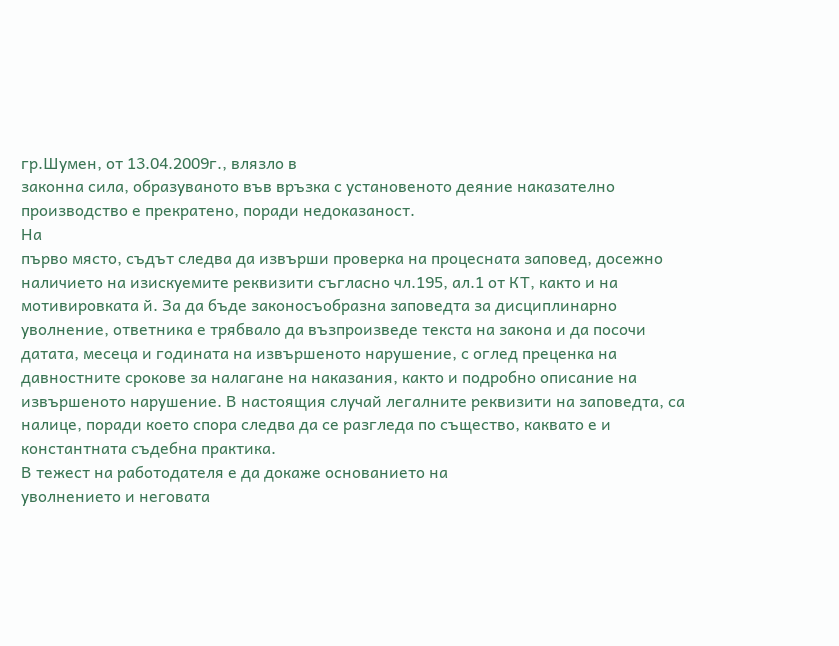гр.Шумен, от 13.04.2009г., влязло в
законна сила, образуваното във връзка с установеното деяние наказателно
производство е прекратено, поради недоказаност.
На
първо място, съдът следва да извърши проверка на процесната заповед, досежно
наличието на изискуемите реквизити съгласно чл.195, ал.1 от КТ, както и на
мотивировката й. За да бъде законосъобразна заповедта за дисциплинарно
уволнение, ответника е трябвало да възпроизведе текста на закона и да посочи
датата, месеца и годината на извършеното нарушение, с оглед преценка на
давностните срокове за налагане на наказания, както и подробно описание на
извършеното нарушение. В настоящия случай легалните реквизити на заповедта, са
налице, поради което спора следва да се разгледа по същество, каквато е и
константната съдебна практика.
В тежест на работодателя е да докаже основанието на
уволнението и неговата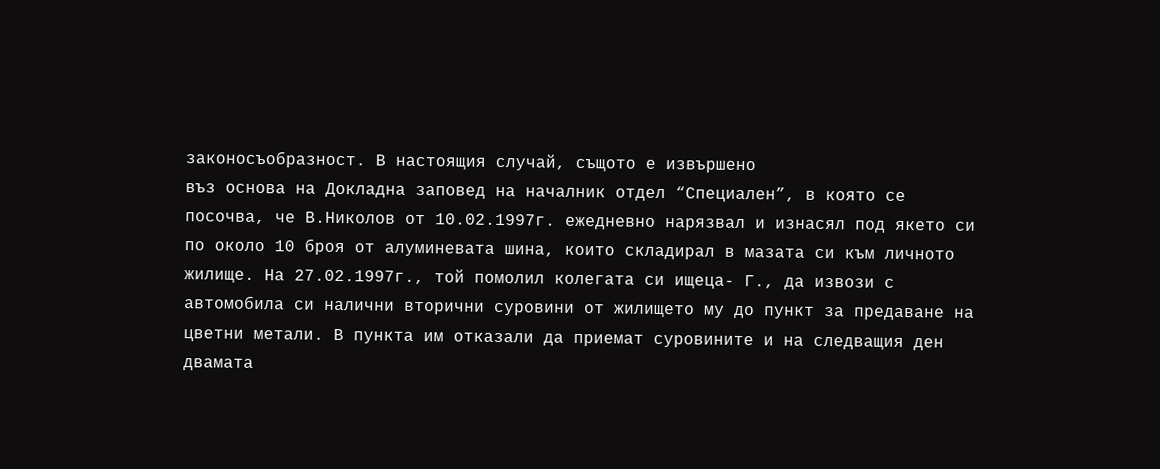законосъобразност. В настоящия случай, същото е извършено
въз основа на Докладна заповед на началник отдел “Специален”, в която се
посочва, че В.Николов от 10.02.1997г. ежедневно нарязвал и изнасял под якето си
по около 10 броя от алуминевата шина, които складирал в мазата си към личното
жилище. На 27.02.1997г., той помолил колегата си ищеца- Г., да извози с
автомобила си налични вторични суровини от жилището му до пункт за предаване на
цветни метали. В пункта им отказали да приемат суровините и на следващия ден
двамата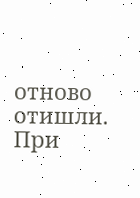отново отишли. При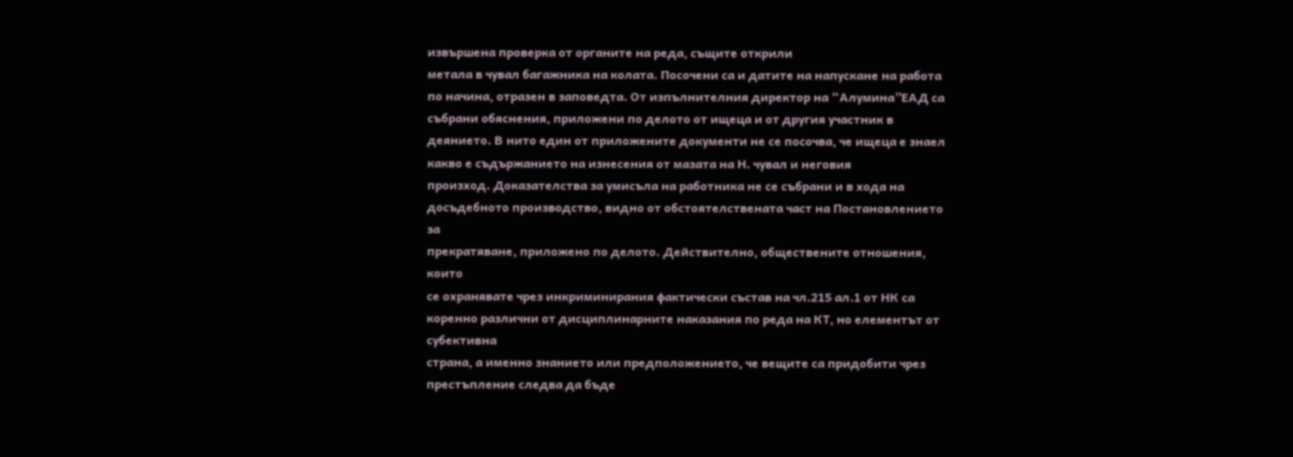извършена проверка от органите на реда, същите открили
метала в чувал багажника на колата. Посочени са и датите на напускане на работа
по начина, отразен в заповедта. От изпълнителния директор на “Алумина”ЕАД са
събрани обяснения, приложени по делото от ищеца и от другия участник в
деянието. В нито един от приложените документи не се посочва, че ищеца е знаел
какво е съдържанието на изнесения от мазата на Н. чувал и неговия
произход. Доказателства за умисъла на работника не се събрани и в хода на
досъдебното производство, видно от обстоятелствената част на Постановлението за
прекратяване, приложено по делото. Действително, обществените отношения, които
се охранявате чрез инкриминирания фактически състав на чл.215 ал.1 от НК са
коренно различни от дисциплинарните наказания по реда на КТ, но елементът от субективна
страна, а именно знанието или предположението, че вещите са придобити чрез
престъпление следва да бъде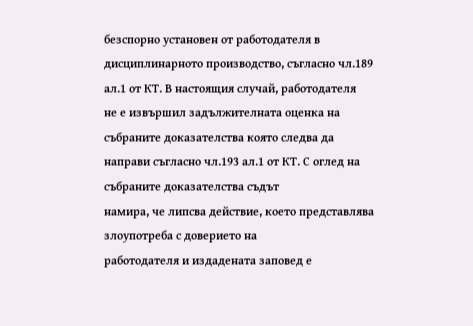безспорно установен от работодателя в
дисциплинарното производство, съгласно чл.189 ал.1 от КТ. В настоящия случай, работодателя
не е извършил задължителната оценка на събраните доказателства която следва да
направи съгласно чл.193 ал.1 от КТ. С оглед на събраните доказателства съдът
намира, че липсва действие, което представлява злоупотреба с доверието на
работодателя и издадената заповед е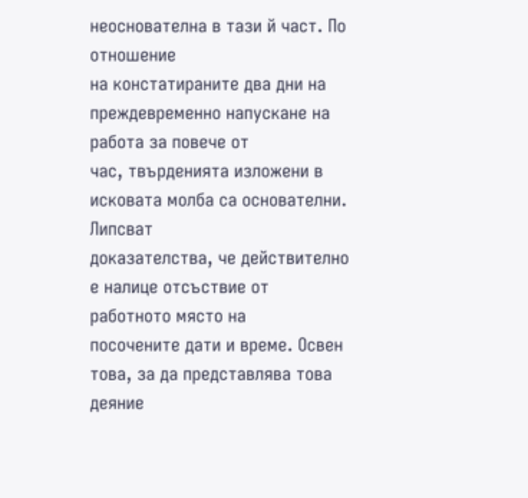неоснователна в тази й част. По отношение
на констатираните два дни на преждевременно напускане на работа за повече от
час, твърденията изложени в исковата молба са основателни. Липсват
доказателства, че действително е налице отсъствие от работното място на
посочените дати и време. Освен това, за да представлява това деяние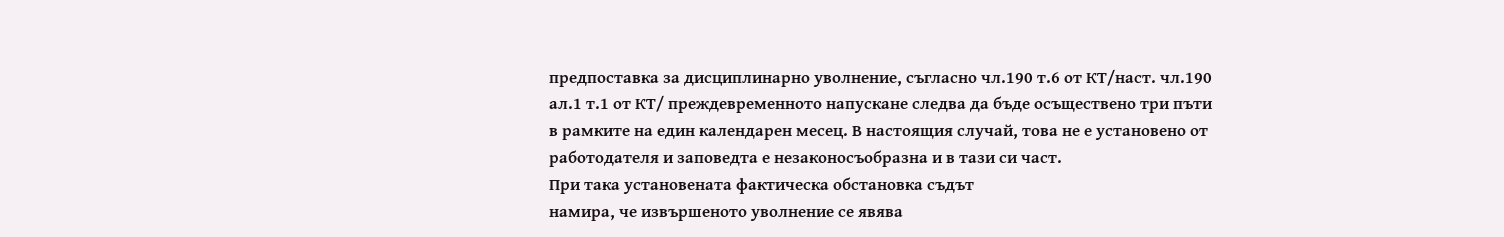предпоставка за дисциплинарно уволнение, съгласно чл.190 т.6 от КТ/наст. чл.190
ал.1 т.1 от КТ/ преждевременното напускане следва да бъде осъществено три пъти
в рамките на един календарен месец. В настоящия случай, това не е установено от
работодателя и заповедта е незаконосъобразна и в тази си част.
При така установената фактическа обстановка съдът
намира, че извършеното уволнение се явява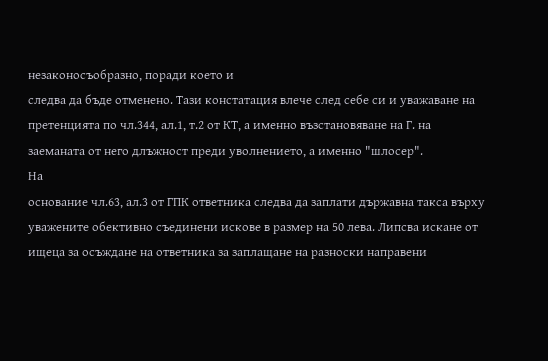незаконосъобразно, поради което и
следва да бъде отменено. Тази констатация влече след себе си и уважаване на
претенцията по чл.344, ал.1, т.2 от КТ, а именно възстановяване на Г. на
заеманата от него длъжност преди уволнението, а именно "шлосер".
На
основание чл.63, ал.3 от ГПК ответника следва да заплати държавна такса върху
уважените обективно съединени искове в размер на 50 лева. Липсва искане от
ищеца за осъждане на ответника за заплащане на разноски направени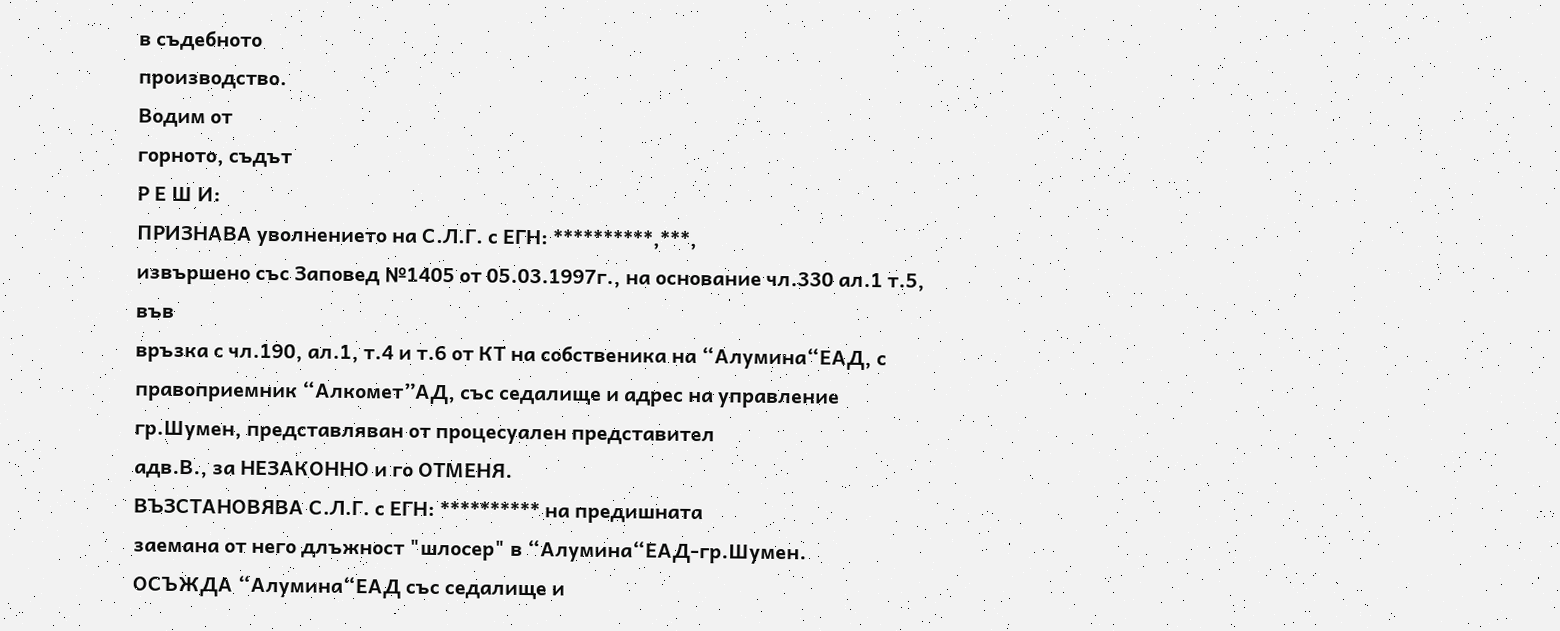в съдебното
производство.
Водим от
горното, съдът
Р Е Ш И:
ПРИЗНАВА уволнението на С.Л.Г. с ЕГН: **********,***,
извършено със Заповед №1405 от 05.03.1997г., на основание чл.330 ал.1 т.5, във
връзка с чл.190, ал.1, т.4 и т.6 от КТ на собственика на “Алумина“ЕАД, с
правоприемник “Алкомет”АД, със седалище и адрес на управление гр.Шумен, представляван от процесуален представител
адв.В., за НЕЗАКОННО и го ОТМЕНЯ.
ВЪЗСТАНОВЯВА С.Л.Г. с ЕГН: ********** на предишната
заемана от него длъжност "шлосер" в “Алумина“ЕАД-гр.Шумен.
ОСЪЖДА “Алумина“ЕАД със седалище и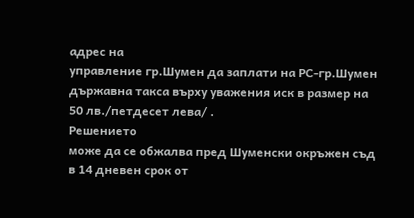адрес на
управление гр.Шумен да заплати на РС-гр.Шумен
държавна такса върху уважения иск в размер на 50 лв./петдесет лева/ .
Решението
може да се обжалва пред Шуменски окръжен съд в 14 дневен срок от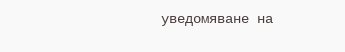уведомяване на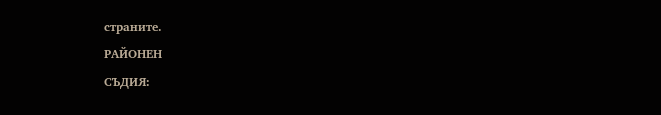страните.
РАЙОНЕН
СЪДИЯ: